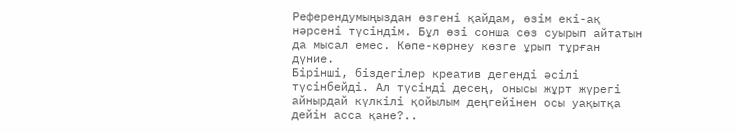Референдумыңыздан өзгені қайдам, өзім екі-ақ нәрсені түсіндім. Бұл өзі сонша сөз суырып айтатын да мысал емес. Көпе-көрнеу көзге ұрып тұрған дүние.
Бірінші, біздегілер креатив дегенді әсілі түсінбейді. Ал түсінді десең, онысы жұрт жүрегі айнырдай күлкілі қойылым деңгейінен осы уақытқа дейін асса қане?..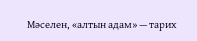Мәселен, «алтын адам» — тарих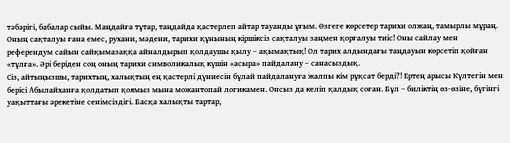тәбәрігі, бабалар сыйы. Маңдайға тұтар, таңдайда қастерлеп айтар тауанды ұғым. Өзгеге көрсетер тарихи олжаң, тамырлы мұраң. Оның сақталуы ғана емес, рухани, мәдени, тарихи құнының кіршіксіз сақталуы заңмен қорғалуы тиіс! Оны сайлау мен референдум сайын сайқымазаққа айналдырып қолдаушы қылу – ақымақтық! Ол тарих алдындағы таңдауын көрсетіп қойған «тұлға». Әрі беріден соң оның тарихи символикалық күшін «асыра» пайдалану – санасыздық.
Сіз, айтыңызшы, тарихтың, халықтың ең қастерлі дүниесін бұлай пайдалануға жалпы кім рұқсат берді?! Ертең арысы Күлтегін мен берісі Абылайханға қолдатып қоямыз мына можантопай логикамен. Онсыз да келіп қалдық соған. Бұл – биліктің өз-өзіне, бүгінгі уақыттағы әрекетіне сенімсіздігі. Басқа халықты тартар,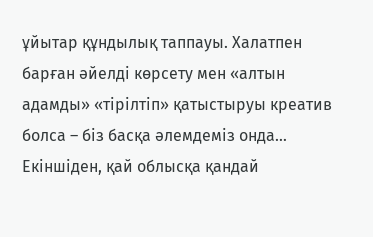ұйытар құндылық таппауы. Халатпен барған әйелді көрсету мен «алтын адамды» «тірілтіп» қатыстыруы креатив болса – біз басқа әлемдеміз онда…
Екіншіден, қай облысқа қандай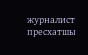журналист пресхатшы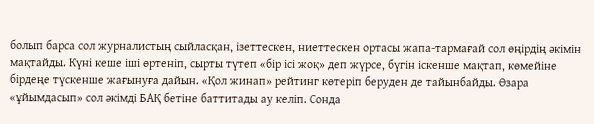болып барса сол журналистың сыйласқан, ізеттескен, ниеттескен ортасы жапа-тармағай сол өңірдің әкімін мақтайды. Күні кеше іші өртеніп, сырты түтеп «бір ісі жоқ» деп жүрсе, бүгін іскенше мақтап, көмейіне бірдеңе түскенше жағынуға дайын. «Қол жинап» рейтинг көтеріп беруден де тайынбайды. Өзара «ұйымдасып» сол әкімді БАҚ бетіне баттитады ау келіп. Сонда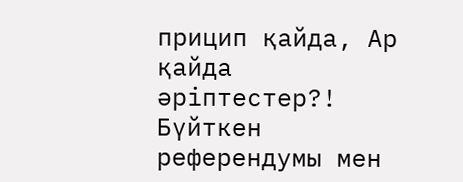прицип қайда, Ар қайда әріптестер?!
Бүйткен референдумы мен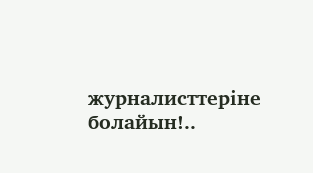журналисттеріне болайын!..